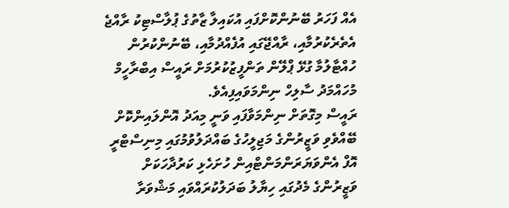އެއް ފަހަރު ބޭނުންކޮށްފައި އުކައިލާ ޒާތުގެ ޕުލާސްޓިކު ރާއްޖެ އެތެރެކުރުމާއި، ރާއްޖޭގައި އުފެއްދުމާއި، ބޭނުންކުރުން ހުއްޓާލުމާ ގުޅޭ ޕްލޭން ތަންފީޒުކުރުމަށް ރައީސް އިބްރާހީމް މުހައްމަދު ސާލިހް ނިންމަވައިފިއެވެ.
ރައީސް މިގޮތަށް ނިންމަވާފައި ވަނީ މިއަދު އޮންލައިންކޮށް ބޭއްވެވި ވަޒީރުންގެ މަޖިލީހުގެ ބައްދަލުވުމުގައި މިނިސްޓްރީ އޮފް އެންވަޔަރަންމަންޓްއިން ހުށަހެޅި ކަރުދާހަކަށް ވަޒީރުންގެ މެދުގައި ހިޔާލު ބަދަލުކުރައްވައި މަޝްވަރާ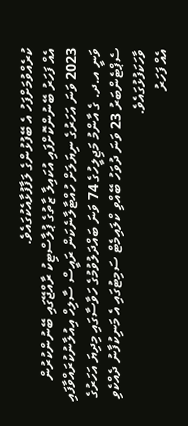ކުރެއްވުމަށްފަހު އެ ބޭފުޅުންގެ ލަފާފުޅާއެކުގައެވެ.
އެއް ފަހަރު ބޭނުންކޮށްފައި އުކައިލާ ޒާތުގެ ޕުލާސްޓިކު ރާއްޖޭގައި ބޭނުންކުރުން 2023 ވަނަ އަހަރުގެ ނިޔަލަށް ހުއްޓާލާނެކަން ރައީސް ސާލިހް އިއުލާނުކުރައްވާފައި ވަނީ އ.ދ. ގެ އާންމު މަޖިލީހުގެ 74 ވަނަ ބައްދަލުވުމުގެ ހަވާސާގައި މިދިޔަ އަހަރުގެ ސެޕްޓެންބަރު 23 ވަނަ ދުވަހު ބޭއްވި ކްލައިމެޓް ސަމިޓުގައި އެ މަނިކުފާނު ދެއްކެވި ވާހަކަފުޅުގައެވެ.
އެއް ފަހަރު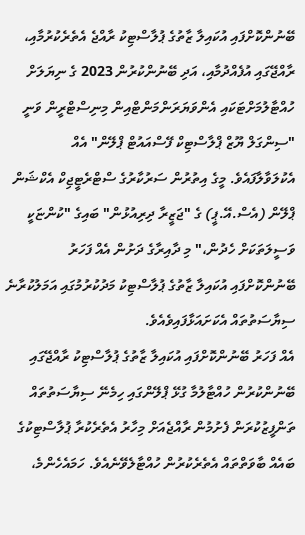ބޭނުންކޮށްފައި އުކައިލާ ޒާތުގެ ޕުލާސްޓިކު ރާއްޖެ އެތެރެކުރުމާއި، ރާއްޖޭގައި އުފެއްދުމާއި، އަދި ބޭނުންކުރުން 2023 ގެ ނިޔަލަށް ހުއްޓާލުމަށްޓަކައި އެންވަޔަރަންމަންޓްއިން މިނިސްޓްރީން ވަނީ "ސިންގަލް ޔޫޒް ޕްލާސްޓިކް ފޭސްއައުޓް ޕްލޭން" އެއް އެކުލަވާލާފައެވެ. މީގެ އިތުރުން ސަރުކާރުގެ ސްޓްރެޓީޖިކް އެކްޝަން ޕްލޭން (އެސް.އޭ.ޕީ) ގެ "ޖަޒީރާ ދިރިއުޅުން" ބައިގެ "ކުންޏަކީ ވަސީލަތަކަށް ހެދުން،" މި ދާއިރާގެ ދަށުން އެއް ފަހަރު ބޭނުންކޮށްފައި އުކައިލާ ޒާތުގެ ޕުލާސްޓިކު މަދުކުރުމުގައި އަމަލުކުރާނެ ސިޔާސަތުތައް އެކަށައަޅާފައިވެއެވެ.
އެއް ފަހަރު ބޭނުންކޮށްފައި އުކައިލާ ޒާތުގެ ޕުލާސްޓިކު ރާއްޖޭގައި ބޭނުންކުރުން ހުއްޓާލުމާ ގުޅޭ ޕްލޭންގައި ހިމެނޭ ސިޔާސަތުތައް ތަންފީޒުކުރަން ފެށުމުން ރާއްޖެއަށް މިހާރު އެތެރެކުރާ ޕުލާސްޓިކުގެ ބައެއް ބާވަތްތައް އެތެރެކުރުން ހުއްޓާލެވޭނެއެވެ. ހަމައެހެންމެ،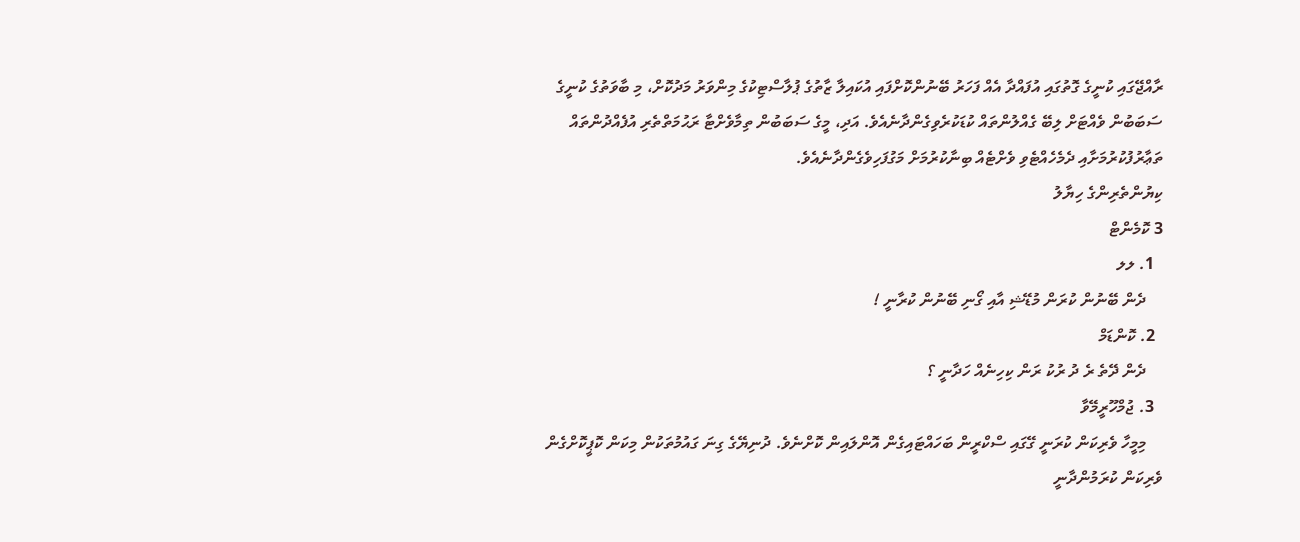ރާއްޖޭގައި ކުނީގެ ގޮތުގައި އުފައްދާ އެއް ފަހަރު ބޭނުންކޮށްފައި އުކައިލާ ޒާތުގެ ޕުލާސްޓިކުގެ މިންވަރު މަދުކޮށް، މި ބާވަތުގެ ކުނީގެ ސަބަބުން ވެއްޓަށް ލިބޭ ގެއްލުންތައް ކުޑަކުރެވިގެންދާނެއެވެ. އަދި، މީގެ ސަބަބުން ތިމާވެށްޓާ ރަޙުމަތްތެރި އުފެއްދުންތައް ތަޢާރުފުކުރުމަށާއި ދެމެހެއްޓެވި ވެށްޓެއް ބިނާކުރުމަށް މަގުފަހިވެގެންދާނެއެވެ.
ކިޔުންތެރިންގެ ހިޔާލު
3 ކޮމެންޓް
  1. ލލ
    ދެން ބޭނުން ކުރަން މުޑޭޝި އާއި ގޯނި ބޭނުން ކުރާނީ !
  2. ކޮންޑަމް
    ދެން ދޭތެ ރެ ދު ރުކު ރަން ކިހިނެއް ހަދާނީ ؟
  3. ޖުމްހޫރީމޭވާ
    މިމީހާ ވެރިކަން ކުރަނީ ގޭގައި ސްކްރީން ބަހައްޓައިގެން އޮންލައިން ކޮށްނެވެ. ދުނިޔޭގެ ގިނަ ގައުމުތަކުން މިކަން ކޮޕީކޮށްގެން ވެރިކަން ކުރަމުންދާނީ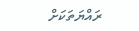ރައްޔަތަކަށް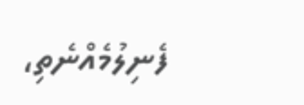ފެނިލުމެއްނެތި،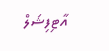އާޓިފިޝަލް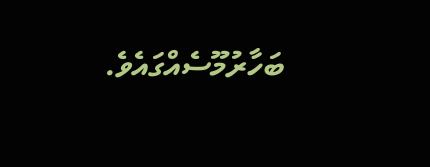ބަހާރުމޫސެއްގައެވެ.